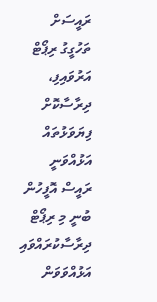ރައީސަށް ތަހުގީގު ރިޕޯޓް އަރުވައިފި، ދިރާސާކޮށް ފިޔަވަޅުތައް އަޅުއްވަނީ
ރައީސް އޮފީހުން ބުނީ މި ރިޕޯޓް ދިރާސާކުރައްވައި އަޅުއްވަވަން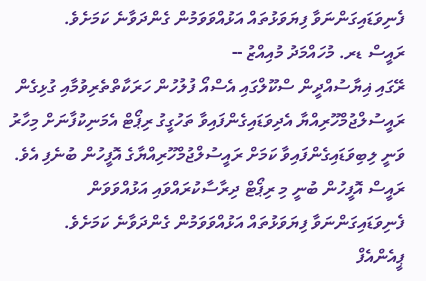ފެނިވަޑައިގަންނަވާ ފިޔަވަޅުތައް އަޅުއްވަވަމުން ގެންދަވާނެ ކަމަށެވެ.
ރައީސް ޑރ. މުހައްމަދު މުއިއްޒު --
ރޭގައި ޣިޔާސުއްދީން ސްކޫލްގައި އެސްއޯ ފުލުހުން ހަރަކާތްތެރިވުމާއި ގުޅިގެން ރައީސުލްޖުމްހޫރިއްޔާ އެދިވަޑައިގެންފައިވާ ތަހުގީގު ރިޕޯޓް އެމަނިކުފާނަށް މިހާރު ވަނީ ލިބިވަޑައިގެންފައިވާ ކަމަށް ރައީސުލްޖުމްހޫރިއްޔާގެ އޮފީހުން ބުނެފި އެވެ.
ރައީސް އޮފީހުން ބުނީ މި ރިޕޯޓް ދިރާސާކުރައްވައި އަޅުއްވަވަން ފެނިވަޑައިގަންނަވާ ފިޔަވަޅުތައް އަޅުއްވަވަމުން ގެންދަވާނެ ކަމަށެވެ.
ޕީއެންއެފް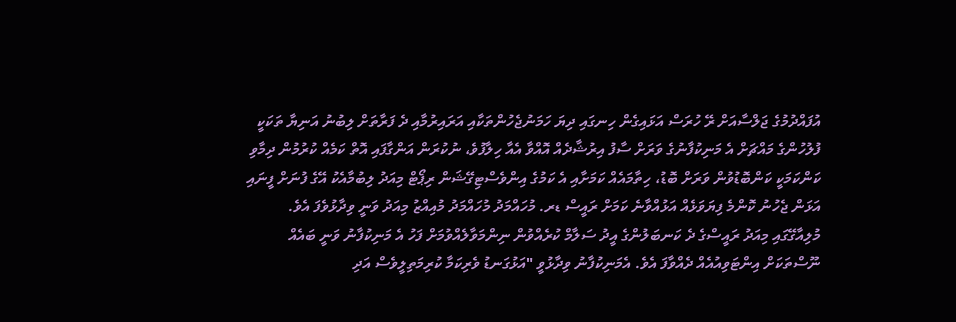އުފައްދުމުގެ ޖަލްސާއަށް ރޭ ހުރަސް އަޅައިގެން ހިނގައި ދިޔަ ހަމަނުޖެހުންތަކާއި އަރައިރުމާއި ދެ ފަރާތަށް ލިބުނު އަނިޔާ ތަކަކީ ފުލުހުންގެ މައްޗަށް އެ މަނިކުފާނުގެ ވަރަށް ސާފު އިރުޝާދެއް އޮއްވާ އެއާ ހިލާފުވެ، ނުކުރަން އަންގާފައި އޮތް ކަމެއް ކުރުމުން ދިމާވި ކަންކަމަކީ ކަންބޮޑުވުން ވަރަށް ބޮޑު، ހިތާމައެއް ކަމަށާއި އެ ކަމުގެ އިންވެސްޓިގޭޝަން ރިޕޯޓް މިއަދު ލިބުމާއެކު އޭގެ ފުނަށް ފީނައި އަޅަން ޖެހުނު ކޮންމެ ފިޔަވަޅެއް އަޅުއްވާނެ ކަމަށް ރައީސް ޑރ. މުހައްމަދު މުހައްމަދު މުއިއްޒު މިއަދު ވަނީ ވިދާޅުވެފަ އެވެ.
މުލިއާގޭގައި މިއަދު ރައީސްގެ ދެ ކަނބަލުންގެ އީދު ސަލާމް ކުރެއްވުން ނިންމަވާލެއްވުމަށް ފަހު އެ މަނިކުފާނު ވަނީ ބައެއް ނޫސްތަކަށް އިންޓަވިއުއެއް ދެއްވާފަ އެވެ. އެމަނިކުފާނު ވިދާޅުވީ "އަޅުގަނޑު ވެރިކަމާ ކުރިމަތިލީވެސް އަދި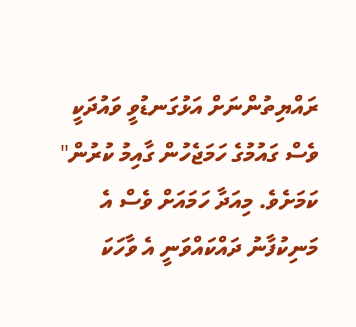ރައްޔިތުންނަށް އަޅުގަނޑުވީ ވައުދަކީ ވެސް ގައުމުގެ ހަމަޖެހުން ގާއިމު ކުރުން" ކަމަށެވެ. މިއަދާ ހަމައަށް ވެސް އެ މަނިކުފާނު ދައްކައްވަނީ އެ ވާހަކަ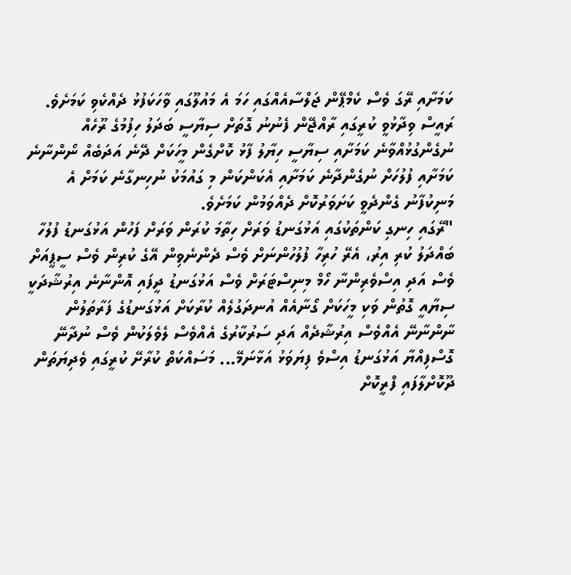ކަމަށާއި ރޭގަ ވެސް ކެމްޕޭން ޖަލްސާއެއްގައި ހަމަ އެ މައުލޫގައި ވާހަކަފުޅު ދެއްކެވި ކަމަށެވެ.
ރައީސް ވިދާޅުވީ ކުރީގައި ރާއްޖޭން ފެނުނު ގޮތަށް ސިޔާސީ ބަދަލު ހިފުމުގެ ރޫހެއް ނުގެންގުޅުއްވާނެ ކަމަށާއި ސިޔާސީ ހިޔާލު ފާޅު ކޮށްގެން މީހަކަށް ދޭނެ އަދަބެއް ނޯންނާނެ ކަމަށާއި ފުލުހަށް ނުގެންދާނެ ކަމަށާއި އެކަންކަން މި ގައުމަކު ނުހިނގާނެ ކަމަށް އެ މަނިކުފާނު ގެންދެވީ ކަށަވަރުކޮށް ދެއްވަމުން ކަމަށެވެ.
"ރޭގައި ހިނގި ކަންތަކުގައި އަޅުގަނޑު ވަރަށް ހިތާމަ ކުރަން ވަރަށް ފަހުން އަޅުގަނޑު ފުލުހާ ބައްދަލު ކުރި އިރު، އެރޭ ހުރިހާ ފުލުހުންނަށް ވެސް ދެންނެވިން އޭގެ ކުރިން ވެސް ސީޕީއަށް ވެސް އަދި އިސްވެރިންނާ ހޯމް މިނިސްޓަރަށް ވެސް އަޅުގަނޑު ދީފައި އޮންނާނެ އިރުޝާދަކީ ސިޔާއީ ގޮތުން ވަކި މީހަކަށް ގޯނާއެއް އުނދަގުލެއް ކުރާކަށް އަޅުގަނޑުގެ ފަރާތަލުން ނާންނާނޭ އެއްވެސް އިރުޝާދެއް އަދި ސަރުކާރުގެ އެއްވެސް ލެވެލަކުން ވެސް ނުދާނޭ ގޮސްފިއްޔާ އަޅުގަނޑު އިސްވެ ފިޔަވަޅު އަޅާނަމޭ... މަސައްކަތް ކުރާށޭ ކުރީގައި ވެދިޔަތަން ދޫކޮށްލާފައި ފްރީކޮށް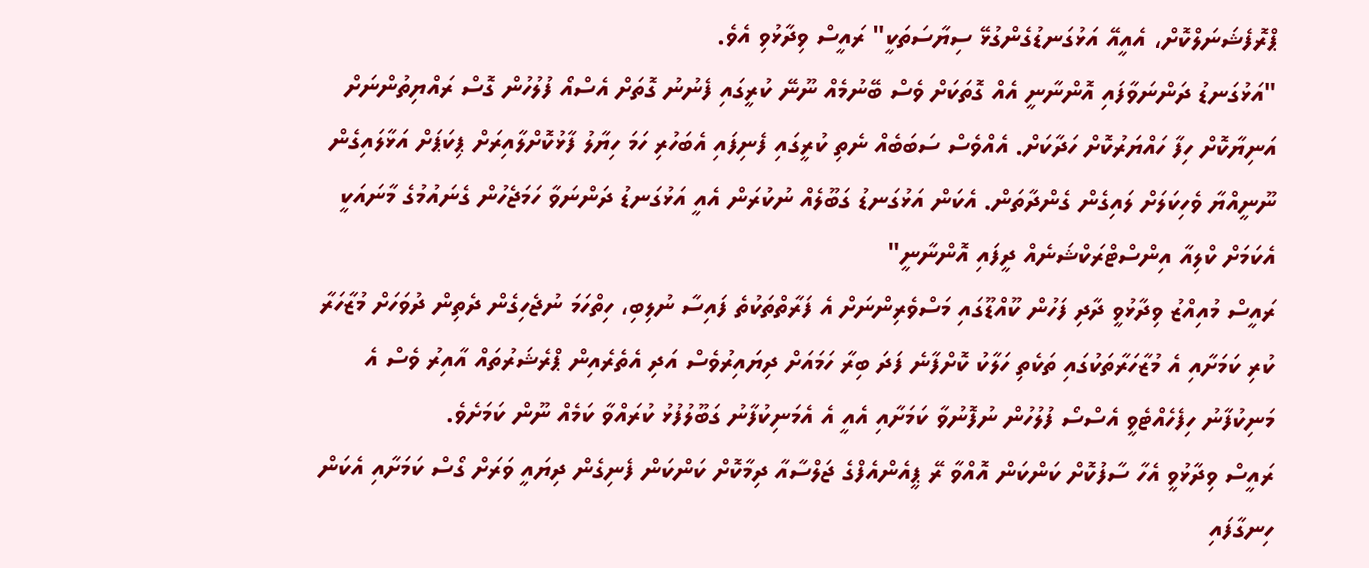ޕްރޮފެޝަނަލްކޮށް، އެއީއޭ އަޅުގަނޑުގެންގުޅޭ ސިޔާސަތަކީ" ރައީސް ވިދާޅުވި އެވެ.
"އަޅުގަނޑު ދަންނަވާފައި އޮންނާނީ އެއް ގޮތަކަށް ވެސް ބޭނުމެއް ނޫނޭ ކުރީގައި ފެނުނު ގޮތަށް އެސްއޯ ފުލުހުން ގޮސް ރައްޔިތުންނަށް އަނިޔާކޮށް ހިފާ ހައްޔަރުކޮށް ހަދާކަށް. އެއްވެސް ސަބަބެއް ނެތި ކުރީގައި ފެނިފައި އެބަހުރި ހަމަ ހިޔާލު ފާޅުކޮށްލާއިރަށް ޕިކަޕަށް އަޅާލައިގެން ނޫނީއްޔާ ވެހިކަލަށް ލައިގެން ގެންދާތަން. އެކަން އަޅުގަނޑު ގަބޫލެއް ނުކުރަން އެއީ އަޅުގަނޑު ދަންނަވާ ހަމަޖެހުން ގެނައުމުގެ މާނައަކީ އެކަމަށް ކްލިއާ އިންސްޓްރަކްޝަނެއް ދީފައި އޮންނާނީ"
ރައީސް މުއިއްޒު ވިދާޅުވީ ދާދި ފަހުން ކޫއްޑޫގައި މަސްވެރިންނަށް އެ ފަރާތްތަކުތެ ފައިސާ ނުލިބި، ހިތްހަމަ ނުޖެހިގެން ދެތިން ދުވަހަށް މުޒާހަރާ ކުރި ކަމަށާއި އެ މުޒާހަރާތަކުގައި ތަކެތި ހަލާކު ކޮށްފާނެ ފަދަ ބިރާ ހަމައަށް ދިޔައިރުވެސް އަދި އެތެރެއިން ޕްރެޝަރުތައް އާއިރު ވެސް އެ މަނިކުފާނު ހިފެހެއްޓެވީ އެސްސޯ ފުލުހުން ނުފޮނުވާ ކަމަށާއި އެއީ އެ އެމަނިކުފާނު ގަބޫލުފުޅު ކުރައްވާ ކަމެއް ނޫން ކަމަށެވެ.
ރައީސް ވިދާޅުވީ އެހާ ސާފުކޮށް ކަންކަން އޮއްވާ ރޭ ޕީއެންއެފްގެ ޖަލްސާއާ ދިމާކޮށް ކަންކަން ފެނިގެން ދިޔައީ ވަރަށް ގޯސް ކަމަށާއި އެކަން ހިނގާފައި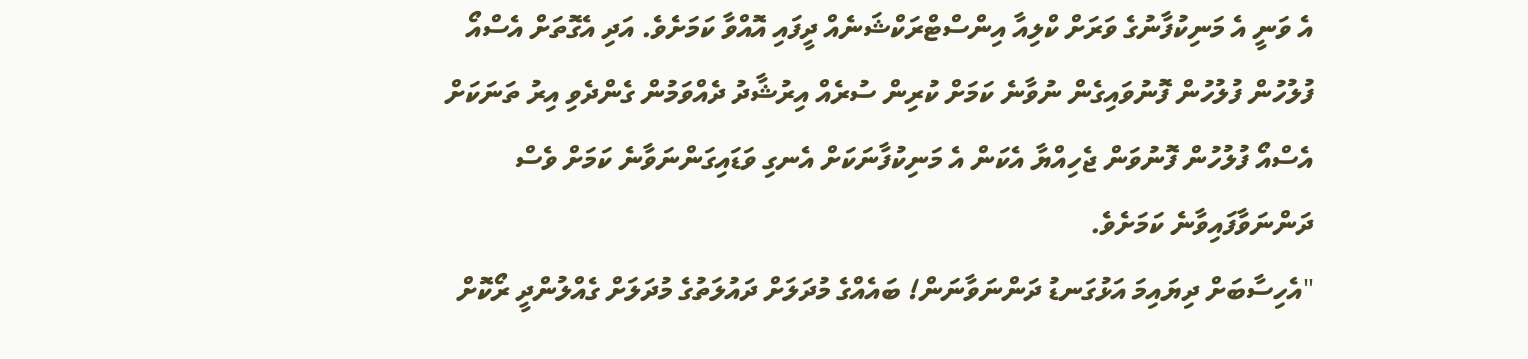އެ ވަނީ އެ މަނިކުފާނުގެ ވަރަށް ކްލިއާ އިންސްޓްރަކްޝަނެއް ދީފައި އޮއްވާ ކަމަށެވެ. އަދި އެގޮތަށް އެސްއޯ ފުލުހުން ފުލުހުން ފޮނުވައިގެން ނުވާނެ ކަމަށް ކުރިން ސުރެއް އިރުޝާދު ދެއްވަމުން ގެންދެވި އިރު ތަނަކަށް އެސްއޯ ފުލުހުން ފޮނުވަން ޖެހިއްޔާ އެކަން އެ މަނިކުފާނަކަށް އެނގި ވަޑައިގަންނަވާނެ ކަމަށް ވެސް ދަންނަވާފައިވާނެ ކަމަށެވެ.
"އެހިސާބަށް ދިޔައިމަ އަޅުގަނޑު ދަންނަވާނަން! ބައެއްގެ މުދަލަށް ދައުލަތުގެ މުދަލަށް ގެއްލުންދީ ރޯކޮށް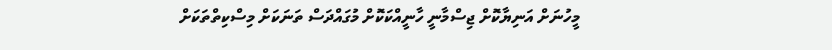މީހުނަށް އަނިޔާކޮށް ޖިސްމާނީ ހާނީއްކަކޮށް މުގައްދަސް ތަނަކަށް މިސްކިތްތަކަށް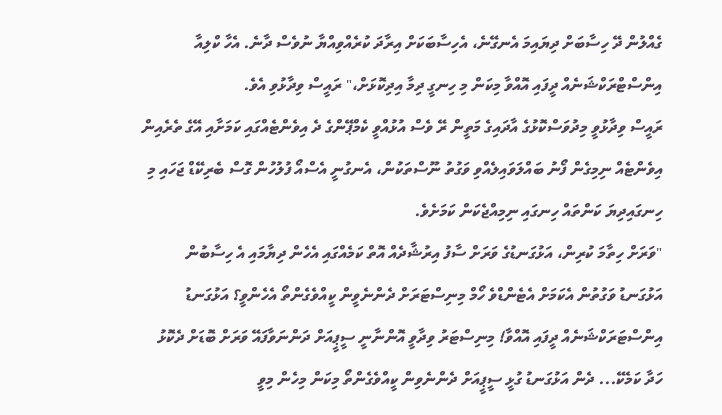ގެއްލުން ދޭ ހިސާބަށް ދިޔައިމަ އެނގޭނެ، އެހިސާބަކަށް އިރާދަ ކުރެއްވިއްޔާ ނުވެސް ދާނެ. އެހާ ކްލިއާ އިންސްޓްރަކްޝަނެއް ދީފައި އޮއްވާ މިކަން މި ހިނގީ ދިމާ އިދިކޮޅަށް،" ރައީސް ވިދާޅުވި އެވެ.
ރައީސް ވިދާޅުވީ މިދުވަސްކޮޅުގެ އާދައިގެ މަތީން ރޭ ވެސް އުޅުއްވީ ކެމްޕޭންގެ ދެ އިވެންޓެއްގައި ކަމަށާއި އޭގެ ތެރެއިން އިވެންޓެއް ނިމިގެން ފޯނު ބައްލަވައިލެއްވި ވަގުތު ނޫސްތަކުން، އެނގުނީ އެސްއޯ ފުލުހުން ގޮސް ބެރިކޭޑް ޖަހައި މި ހިނގައިދިޔަ ކަންތައް ހިނގައި ނިމިއްޖެކަން ކަމަށެވެ.
"ވަރަށް ހިތާމަ ކުރިން، އަޅުގަނޑުގެ ވަރަށް ސާފު އިރުޝާދެއް އޮތް ކަމެއްގައި އެހެން ދިޔާމައި އެ ހިސާބުން އަޅުގަނޑު ވަގުތުން އެކަމަށް އެޓެންޑްވެ ހޯމް މިނިސްޓަރަށް ދެންނެވީން ކީއްވެގެންތޯ އެހެންވީ؟ އަޅުގަނޑު އިންސްޓަރަކްޝަނެއް ދީފައި އޮއްވާ! މިނިސްޓަރު ވިދާވީ އޮންނާނީ ސީޕީއަށް ދަންނަވާފައޭ ވަރަށް ބޮޑަށް ދެކޮޅު ހަދާ ކަމެކޭ... ދެން އަޅުގަނޑު ގުޅީ ސީޕީއަށް ދެންނެވިން ކީއްވެގެންތޯ މިކަން މިހެން މިވީ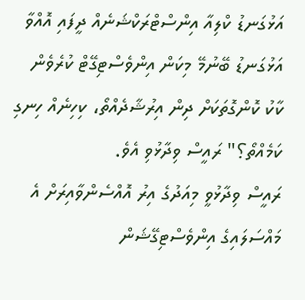އަޅުގަނޑު ކްލިއާ އިންސްޓްރަކްޝަނެއް ދީފައި އޮއްވާ އަޅުގަނޑު ބޭނުމޭ މިކަން އިންވެސްޓިގޭޓް ކުރެވެން ކާކު ކޮންގޮތަކަށް ދިން އިރުޝާދެއްތޯ، ކިހިނެއް ހިނގި ކަމެއްތޯ؟" ރައީސް ވިދާޅުވި އެވެ.
ރައީސް ވިދާޅުވީ މިއަދުގެ އިރު އޮއްސެންވާއިރަށް އެ މައްސަލައިގެ އިންވެސްޓިގޭޝަން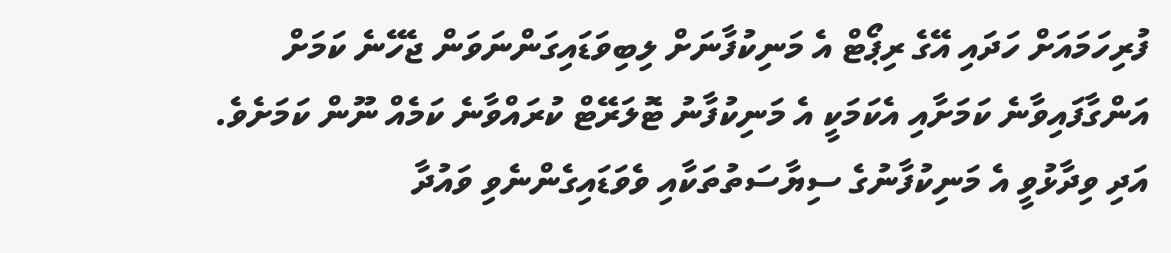ފުރިހަމައަށް ހަދައި އޭގެ ރިޕޯޓް އެ މަނިކުފާނަށް ލިބިވަޑައިގަންނަވަން ޖެހޭނެ ކަމަށް އަންގާފައިވާނެ ކަމަށާއި އެކަމަކީ އެ މަނިކުފާނު ޓޮލަރޭޓް ކުރައްވާނެ ކަމެއް ނޫން ކަމަށެވެ. އަދި ވިދާޅުވީ އެ މަނިކުފާނުގެ ސިޔާސަތުތަކާއި ވެވަޑައިގެންނެވި ވައުދާ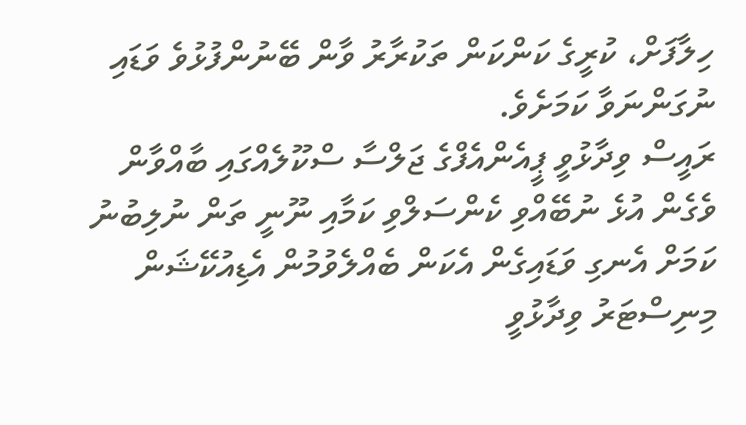ހިލާފަށް، ކުރީގެ ކަންކަން ތަކުރާރު ވާން ބޭނުންފުޅުވެ ވަޑައި ނުގަންނަވާ ކަމަށެވެ.
ރައީސް ވިދާޅުވީ ޕީއެންއެފްގެ ޖަލްސާ ސްކޫލެއްގައި ބާއްވާން ވެގެން އުޅެ ނުބޭއްވި ކެންސަލްވި ކަމާއި ނޫނީ ތަން ނުލިބުނު ކަމަށް އެނގި ވަޑައިގެން އެކަން ބެއްލެވުމުން އެޑިއުކޭޝަން މިނިސްޓަރު ވިދާޅުވީ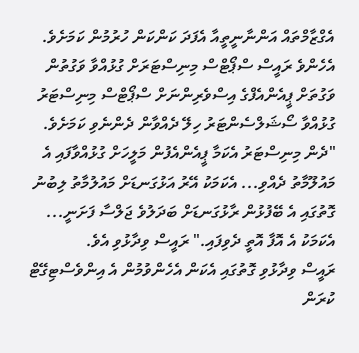އެގްޒާމްތައް އަންނާނީތީއާ އެފަދަ ކަންކަން ހުރުމުން ކަމަށެވެ. އެހެންވެ ރައީސް ސްޕޯޓްސް މިނިސްޓަރަށް ގުޅުއްވާ ވަގުތުން ވަގުތަށް ޕީއެންއެފްގެ އިސްވެރިންނަށް ސްޕޯޓްސް މިނިސްޓަރު ގުޅުއްވާ ސޯޝަލްސެންޓަރު ހިލޭ ދެއްވާން ދެންނެވި ކަމަށެވެ.
"ދެން މިނިސްޓަރު އެކަމާ ޕީއެންއެފުން މަލީހަށް ގުޅުއްވާފައި އެ މައުލޫމާތު ދެއްވި... އެކަމަކު އޭރު އަޅުގަނޑަށް މައުލުމާތު ލިބުނު ގޮތުގައި އެ ބޭފުޅުން ރާޅުގަނޑަށް ބަދަލުވެ ޖަލްސާ ފަށަނީ... އެކަމަކު އެ އޮފާ އޮތީ ދެވިފައި." ރައީސް ވިދާޅުވި އެވެ.
ރައީސް ވިދާޅުވި ގޮތުގައި އެކަން އެހެންވުމުން އެ އިންވެސްޓިގޭޓް ކުރަން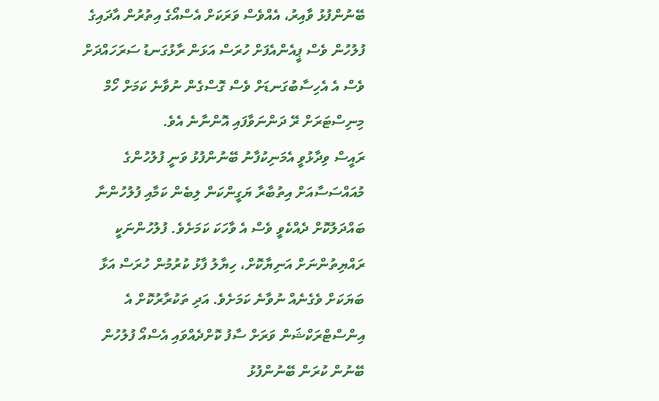ބޭނުންފުޅު ވާއިރު، އެއްވެސް ވަރަކަށް އެސްއޯގެ އިތުރުން އާދައިގެ ފުލުހުން ވެސް ޕީއެންއެފަށް ހުރަސް އަޅަން ރާޅުގަނޑު ސަރަހައްދަށް ވެސް އެ އެހިސާބުގަނޑަށް ވެސް ގޮސްގެން ނުވާނެ ކަމަށް ހޯމް މިނިސްޓަރަށް ރޭ ދަންނަވާފައި އޮންނާނެ އެވެ.
ރައީސް ވިދާޅުވީ އެމަނިކުފާނު ބޭނުންފުޅު ވަނީ ފުލުހުންގެ މުއައްސަސާއަށް އިތުބާރާ ޔަގީންކަން ލިބެން ކަމާއި ފުލުހުންނާ ބައްދަލުކޮށް ދެއްކެވީ ވެސް އެ ވާހަކަ ކަމަށެވެ. ފުލުހުންނަކީ ރައްޔިތުންނަށް އަނިޔާކޮށް، ހިޔާލު ފާޅު ކުރުމުން ހުރަސް އަޅާ ބަޔަކަށް ވެގެނެއް ނުވާނެ ކަމަށެވެ. އަދި ތަކުރާރުކޮށް އެ އިންސްޓްރަކްޝަން ވަރަށް ސާފު ކޮށްދެއްވައި އެސްއޯ ފުލުހުން ބޭނުން ކުރަން ބޭނުންފުޅު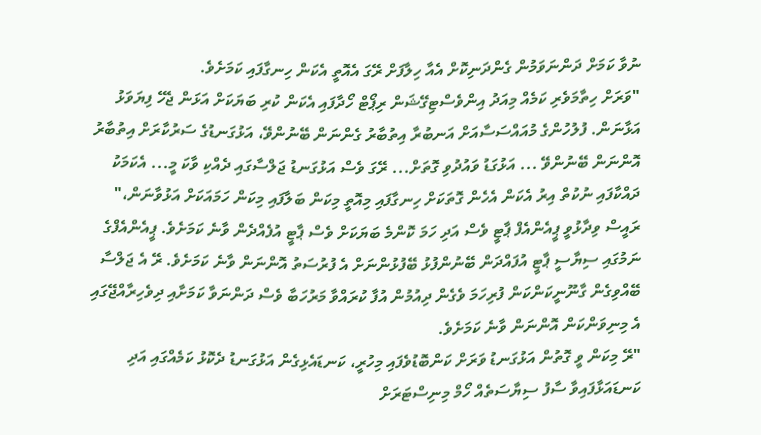ނުވާ ކަމަށް ދަންނަވަމުން ގެންދަނިކޮށް އެއާ ހިލާފަށް ރޭގަ އެއޮތީ އެކަން ހިނގާފައި ކަމަށެވެ.
"ވަރަށް ހިތާމަވެރި ކަމެއް މިއަދު އިންވެސްޓިގޭޝަން ރިޕޯޓް ހޯދާފައި އެކަން ކުރި ބަޔަކަށް އަޅަން ޖެހޭ ފިޔަވަޅު އަޅާނަން. ފުލުހުންގެ މުއައްސަސާއަށް އަނބުރާ އިތުބާރު ގެންނަން ބޭނުންވޭ، އަޅުގަނޑުގެ ސަރުކާރަށް އިތުބާރު އޮންނަން ބޭނުންވޭ ... އަޅުގަޑު ވައުދުވި ގޮތަށް... ރޭގަ ވެސް އަޅުގަނޑު ޖަލްސާގައި ދެއްކި ވާކަ މީ... އެކަމަކު ދައްކާފައި ނުކުތް އިރު އެކަން އެހެން ގޮތަކަށް ހިނގާފައި މިއޮތީ މިކަން ބަލާފައި މިކަން ހަމައަކަށް އަޅުވާނަން،"
ރައީސް ވިދާޅުވީ ޕީއެންއެފް ޕާޓީ ވެސް އަދި ހަމަ ކޮންމެ ބަޔަކަށް ވެސް ޕާޓީ އުފެއްދެން ވާނެ ކަމަށެވެ. ޕީއެންއެފްގެ ނަމުގައި ސިޔާސީ ޕާޓީ އުފައްދަން ބޭނުންފުޅު ބޭފުޅުންނަށް އެ ފުރުސަތު އޮންނަން ވާނެ ކަމަށެވެ. ރޭ އެ ޖަލްސާ ބޭއްވިގެން ގާނޫނީކަންކަން ފުރިހަމަ ވެގެން ދިއުމުން އުފާ ކުރައްވާ މަރުހަބާ ވެސް ދަންނަވާ ކަމަށާއި ދިވެހިރާއްޖޭގައި އެ މިނިވަންކަން އޮންނަން ވާނެ ކަމަށެވެ.
"ރޭ މިކަން ވީ ގޮތުން އަޅުގަނޑު ވަރަށް ކަންބޮޑުވެފައި މިހުރީ، ކަނޑައެޅިގެން އަޅުގަނޑު ދެކޮޅު ކަމެއްގައި އަދި ކަނޑައަޅާފައިވާ ސާފު ސިޔާސަތެއް ހޯމް މިނިސްޓަރަށް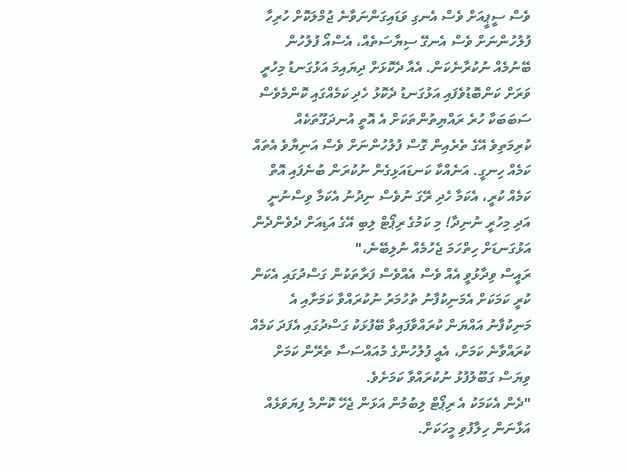ވެސް ސީޕީއަށް ވެސް އެނގި ވަޑައިގަންނަވާނެ ޖުމްލަކޮށް ހުރިހާ ފުލުހުންނަށް ވެސް އެނގޭ ސިޔާސަތެއް، އެސްއޯ ފުލުހުން ބޭނުމެއް ނުކުރާނެކަން. އެއާ ދެކޮޅަށް ދިޔައިމަ އަޅުގަނޑު މިހުރީ ވަރަށް ކަންބޮޑުވެފައި އަޅުގަނޑު ދެކޮޅު ހެދި ކަމެއްގައި ކޮންމެވެސް ސަބަބަކާ ހުރެ ރައްޔިތުންތަކަށް އެ އޮތީ އުނދަގޫތަކެއް ކުރިމަތިވެ އޭގެ ތެރެއިން ގޮސް ފުލުހުންނަށް ވެސް އަނިޔާވެ އެތައް ކަމެއް ހިނގީ. އަނެއްކާ ކަނޑައަޅިގެން ނުކުރަން ބުނެފައި އޮތް ކަމެއް ކުރީ، އެކަމާ ހެދި ރޭގަ ނުވެސް ނިދުނު އެކަމާ ވިސްނުނީ އަދި މިހުރީ ނުނިދާ! މި ކަމުގެ ރިޕޯޓް ލިބި އޭގެ އަޑިއަށް ދެވެންދެން އަޅުގަނޑަށް ހިތްހަމަ ޖެހުމެއް ނުލިބޭނެ،"
ރައީސް ވިދާޅުވީ އެއް ވެސް އެއްވެސް ފަރާތަކުން ގަސްދުގައި އެކަން ކުރީ ކަމަކަށް އެމަނިކުފާނު ތުހުމަރު ނުކުރައްވާ ކަމަށާއި އެ މަނިކުފާނު އައްޔަން ކުރައްވާފައިވާ ބޭފުޅަކު ގަސްދުގައި އެފަދަ ކަމެއް ކުރައްވާނެ ކަމަށް، އެއީ ފުލުހުންގެ މުއައްސަސާ ތެރޭން ކަމަށް ވިޔަސް ގަބޫލުފުޅު ނުކުރައްވާ ކަމަށެވެ.
"ދެން އެކަމަކު އެ ރިޕޯޓް ލިބުމުން އަޅަން ޖެހޭ ކޮންމެ ފިޔަވަޅެއް އަޅާނަން ހިލާފުވި މީހަކަށް.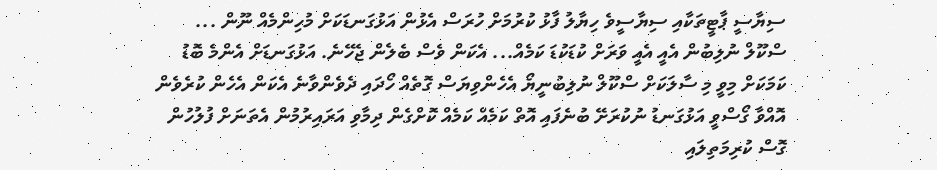ސިޔާސީ ޕާޓީތަކާއި ސިޔާސީވެ ހިޔާލު ފާޅު ކުރުމަށް ހުރަސް އެޅުން އަޅުގަނޑަކަށް މުހިންމެއް ނޫން ... ސްކޫލް ނުލިބުން އެއީ އެއީ ވަރަށް ކުޑަކުޑަ ކަމެއް... އެކަން ވެސް ބެލެން ޖެހޭނެ. އަޅުގަނޑަށް އެންމެ ބޮޑު ކަމަކަށް މިވީ މި ސާލަކަށް ސްކޫލް ނުލިބުނީޔޯ އެހެންވިޔަސް ގޮތެއް ހޯދައި ދެވެންވާނެ އެކަން އެހެން ކުރެވެން އޮއްވާ ގޯސްވީ އަޅުގަނޑު ނުކުރަށޭ ބުނެފައި އޮތް ކަމެއް ކަމެއް ކޮށްގެން ދިމާވި އަރައިރުމުން އެތަނަށް ފުލުހުން ގޮސް ކުރިމަތިލައި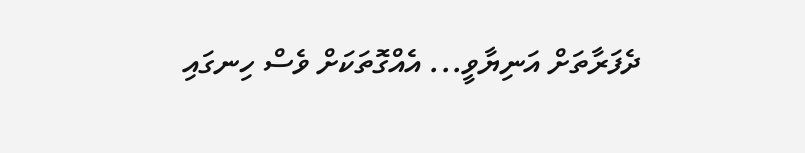ދެފަރާތަށް އަނިޔާވީ... އެއްގޮތަކަށް ވެސް ހިނގައި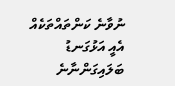ނުވާނެ ކަންތައްތަކެއް އެއީ އަޅުގަނޑު ބަލައިގަންނާނެ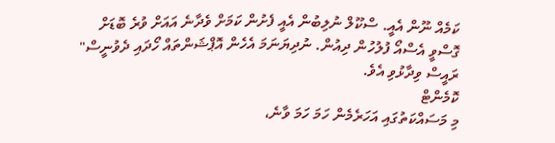ކަމެއް ނޫން އެއީ. ސްކޫލް ނުލިބުން އެއީ ފެށުން ކަމަށް ވެދާނެ އައަށް ވުރެ ބޮޑަށް ގޮސްވީ އެސްއޯ ފުލުހުން ދިއުން. ނުދިޔަނަމަ އެހެން އޮޕްޝަންތައް ހޯދައި ދެވުނީސް" ރައީސް ވިދާޅުވި އެވެ.
ކޮމެންޓް
މި މަސައްކަތުގައި އަހަރެމެން ހަމަ ހަމަ ވާނެ،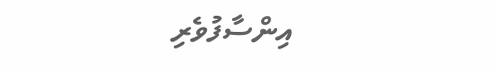އިންސާފުވެރި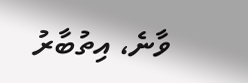ވާނެ، އިތުބާރު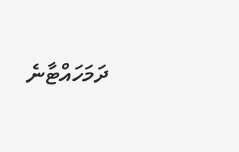ދަމަހައްޓާނެ